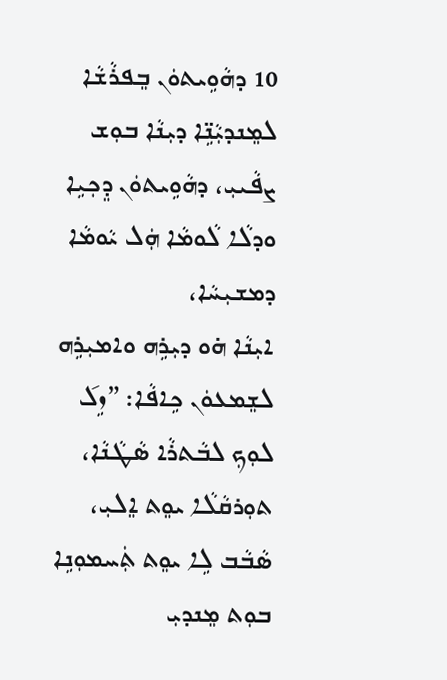10 ܕܗܵܘܹܝܬܘܿܢ ܒܸܦܪܵܫܵܐ ܠܡܸܢܕܝܼܵܢܹ̈ܐ ܕܝܼܢܵܐ ܒܘܼܫ ܨܦܵܝܝܼ، ܕܗܵܘܹܝܬܘܿܢ ܕܸܟ݂ܝܹܐ ܘܕܠܵܐ ܠܵܘܡܵܐ ܗܲܠ ܝܵܘܡܵܐ ܕܡܫܝܼܚܵܐ،
ܐܝܼܢܵܐ ܗ̇ܘ ܕܝܼܪܹܗ ܘܐܡܝܼܪܹܗ ܠܫܸܡܥܘܿܢ ܟܹܐܦܵܐ: ”ܙܹܠ݇ ܠܘܼܟ݂ ܠܒܵܬܪܵܐ ܣܵܛܵܢܵܐ، ܬܘܼܪܩܵܠܵܐ ܝܘܸܬ ܐܸܠܝܼ، ܣܵܒܵܒ ܠܹܐ ܝܘܸܬ ܬܲܚܡܘܼܢܹܐ ܒܘܼܬ ܡܸܢܕܝܼ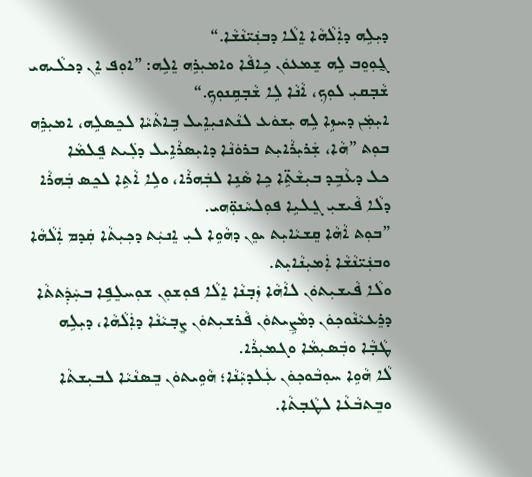ܕܝܼܠܹܗ ܕܐܲܠܵܗܵܐ ܐܸܠܵܐ ܕܒܢܲܝ̈ܢܵܫܵܐ.“
ܓ̰ܘܼܘܸܒ ܠܹܗ ܫܸܡܥܘܿܢ ܟܹܐܦܵܐ ܘܐܡܝܼܪܹܗ ܐܸܠܹܗ: ”ܐܘܼܦ ܐܸܢ ܕܟܠܵܝܗܝ ܫܵܒ݂ܩܝܼ ܠܘܼܟ݂، ܐܵܢܵܐ ܠܹܐ ܫܵܒ݂ܩܹܢܘܼܟ݂.“
ܐܝܼܡܲܢ ܕܚܙܹܐ ܠܹܗ ܝܼܫܘܿܥ ܠܢܵܬܢܝܼܐܹܝܠ ܒܹܐܬܵܝܵܐ ܠܟܸܣܠܹܗ، ܐܡܝܼܪܹܗ ܒܘܼܬ ”ܗܵܐ، ܫܲܪܝܼܪܵܐܝܼܬ ܒܪܘܿܢܵܐ ܕܐܝܼܣܪܵܐܹܝܠ ܕܠܲܝܬ ܦܸܠܡܵܐ
ܟܠ ܕܥܵܒܹܕ ܒܝܼܫܵܬܹ̈ܐ ܟܹܐ ܣܵܢܹܐ ܠܒܲܗܪܵܐ، ܘܠܹܐ ܐܵܬܹܐ ܠܟܸܣ ܒܲܗܪܵܐ ܕܠܵܐ ܦܵܝܫܝܼ ܓܸܠܝܹܐ ܦܘܼܠܚܵܢܘܼ̈ܗܝ.
”ܒܘܼܬ ܐܵܗܵܐ ܩܸܫܝܵܐܝܼܬ ܝܘܸܢ ܕܗܵܘܹܐ ܠܝܼ ܐܸܢܝܲܬ ܕܟ݂ܝܼܬܵܐ ܩܲܕܡ ܐܲܠܵܗܵܐ ܘܒܢܲܝ̈ܢܵܫܵܐ ܐܲܡܝܼܢܵܐܝܼܬ.
ܘܠܵܐ ܦܵܝܫܝܼܬܘܿܢ ܠܐܵܗܵܐ ܙܲܒ݂ܢܵܐ ܐܸܠܵܐ ܦܘܼܫܘܼܢ ܫܘܼܚܠܸܦܹܐ ܒܚܲܕܲܬܬܵܐ ܕܪܸܥܝܵܢܵܘܟ݂ܘܿܢ ܕܡܵܨܹܝܬܘܿܢ ܦܵܪܫܝܼܬܘܿܢ ܨܸܒ݂ܝܵܢܵܐ ܕܐܲܠܵܗܵܐ، ܕܝܼܠܹܗ ܛܵܒ݂ܵܐ ܘܒܲܣܝܼܡܵܐ ܘܓܡܝܼܪܵܐ.
ܠܵܐ ܗܵܘܹܐ ܚܘܼܒܵܘܟ݂ܘܿܢ ܥܲܠܕܝܼܵܢܵܐ؛ ܗܵܘܹܝܬܘܿܢ ܒܸܣܢܵܝܵܐ ܠܒܝܼܫܬܵܐ ܘܒܸܬܒܵܥܵܐ ܠܛܵܒ݂ܬܵܐ.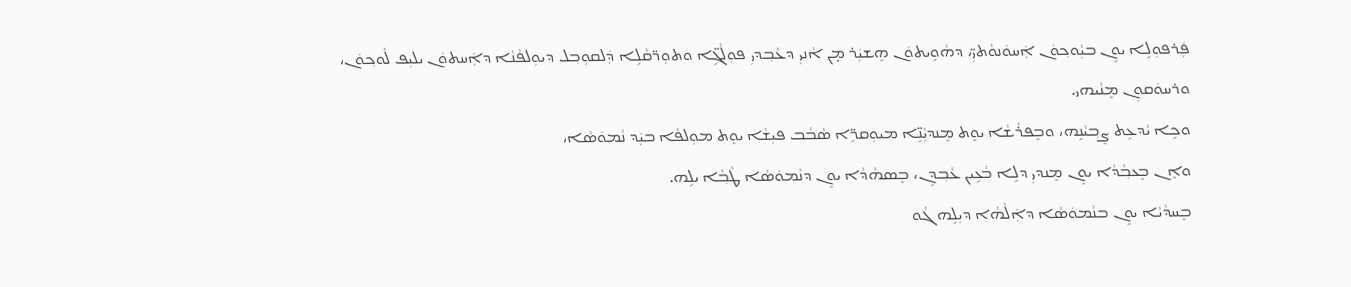ܦܲܪܦܘܼܠܹܐ ܝܘܸܢ ܒܝܼܵܘܟ݂ܘܿܢ ܐܲܚܘܿܢܘܵܬܝܼ̈، ܕܗܵܘܹܝܬܘܿܢ ܗܸܫܝܲܪ ܡ̣ܢ ܐܵܢܝܼ ܕܥܵܒ݂ܕܝܼ ܦܘܼܠܵܓܹ̈ܐ ܘܬܘܼܪ̈ܩܵܠܹܐ ܕܲܠܩܘܼܒ݂ܠ ܕܝܘܼܠܦܵܢܵܐ ܕܐܲܚܬܘܿܢ ܝܠܝܼܦ ܠܵܘܟ݂ܘܿܢ، ܘܪܚܘܿܩܘܼܢ ܡܸܢܵܝܗܝ.
ܘܟܹܐ ܝܵܕܥܹܬ ܨܸܒ݂ܝܵܢܹܗ، ܘܒܸܦܪܵܫܵܐ ܝܘܸܬ ܡܸܢܕܝܼܵܢܹ̈ܐ ܡܝܘܼܩܪܹ̈ܐ ܣܵܒܵܒ ܦܝܼܫܵܐ ܝܘܸܬ ܡܘܼܠܦܵܐ ܒܝܲܕ ܢܵܡܘܿܣܵܐ،
ܘܐܸܢ ܒܸܥܒ݂ܵܕܵܐ ܝܘܸܢ ܡܸܢܕܝܼ ܕܠܹܐ ܒܵܥܹܝܢ ܥܵܒ݂ܕܹܢ، ܒܸܣܗܵܕܵܐ ܝܘܸܢ ܕܢܵܡܘܿܣܵܐ ܛܵܒ݂ܵܐ ܝܠܹܗ.
ܒܸܚܕܵܝܵܐ ܝܘܸܢ ܒܢܵܡܘܿܣܵܐ ܕܐܲܠܵܗܵܐ ܕܝܼܠܹܗ ܓܵܘ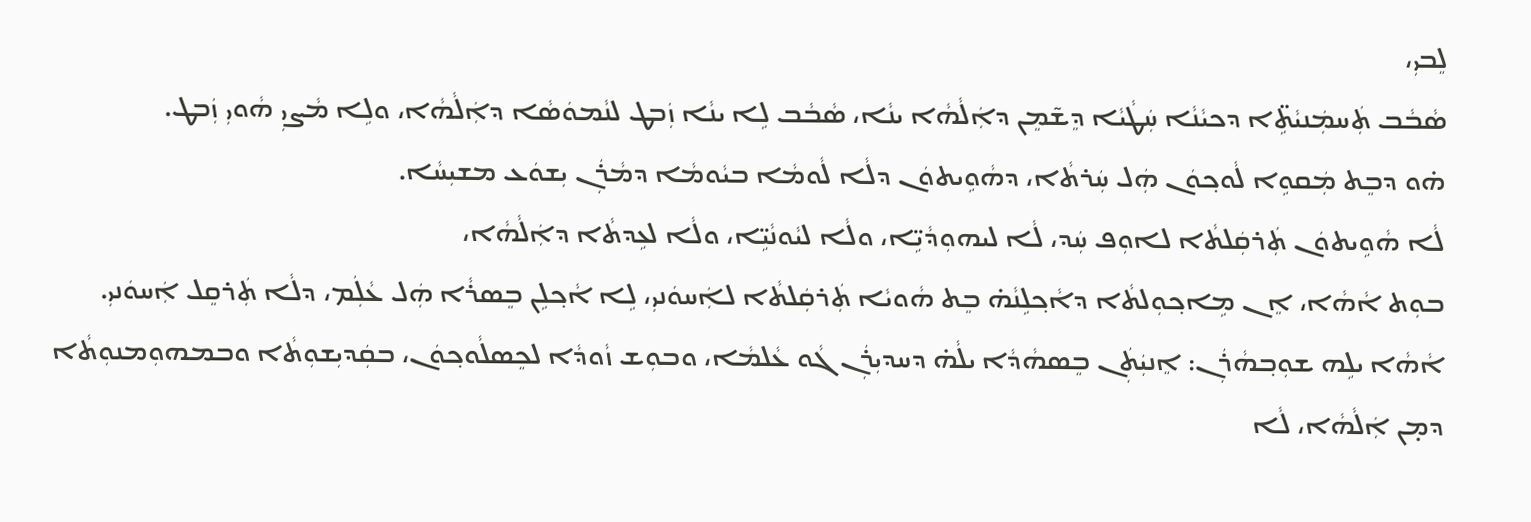ܠܸܒܝܼ،
ܣܵܒܵܒ ܬܲܚܡܲܢܝܵܬܹ̈ܐ ܕܟܝܵܢܵܐ ܚܲܛܵܝܵܐ ܕܸܫ̃ܡܸܢ ܕܐܲܠܵܗܵܐ ܝܢܵܐ، ܣܵܒܵܒ ܠܹܐ ܝܢܵܐ ܙܲܒܛ ܠܢܵܡܘܿܣܵܐ ܕܐܲܠܵܗܵܐ، ܘܠܹܐ ܡܵܨܝܼ ܗܵܘܝܼ ܙܲܒܛ.
ܗ̇ܘ ܕܒܸܬ ܡܲܩܘܹܐ ܠܵܘܟ݂ܘܿܢ ܗܲܠ ܚܲܪܬܵܐ، ܕܗܵܘܹܝܬܘܿܢ ܕܠܵܐ ܠܵܘܡܵܐ ܒܝܵܘܡܵܐ ܕܡܵܪܲܢ ܝܼܫܘܿܥ ܡܫܝܼܚܵܐ.
ܠܵܐ ܗܵܘܹܝܬܘܿܢ ܬܲܪܩܲܠܬܵܐ ܠܐܘܼܦ ܚܲܕ، ܠܵܐ ܠܝܗܘܼܕܵܝܹ̈ܐ، ܘܠܵܐ ܠܝܵܘܢܵܝܹ̈ܐ، ܘܠܵܐ ܠܥܹܕܬܵܐ ܕܐܲܠܵܗܵܐ،
ܒܘܼܬ ܐܵܗܵܐ، ܐܸܢ ܡܹܐܟ݂ܘܼܠܬܵܐ ܕܐܵܟ݂ܠܹܢܵܗ̇ ܒܸܬ ܗܵܘܝܵܐ ܬܲܪܩܲܠܬܵܐ ܠܐܲܚܘܿܢܝܼ، ܠܹܐ ܐܵܟ݂ܠܹܢ ܒܸܣܪܵܐ ܗܲܠ ܥܵܠܲܡ، ܕܠܵܐ ܬܲܪܩܸܠ ܐܲܚܘܿܢܝܼ.
ܐܵܗܵܐ ܝܠܹܗ ܫܘܼܒ݂ܗܵܪܲܢ: ܐܸܢܝܲܬܲܢ ܒܸܣܗܵܕܵܐ ܝܠܵܗ̇ ܕܚܕܝܼܪܲܢ ܓܵܘ ܥܵܠܡܵܐ، ܘܒܘܼܫ ܙܵܘܕܵܐ ܠܟܸܣܠܵܘܟ݂ܘܿܢ، ܒܩܲܕܝܼܫܘܼܬܵܐ ܘܒܡܗܘܼܡܢܘܼܬܵܐ ܕܡ̣ܢ ܐܲܠܵܗܵܐ، ܠܵܐ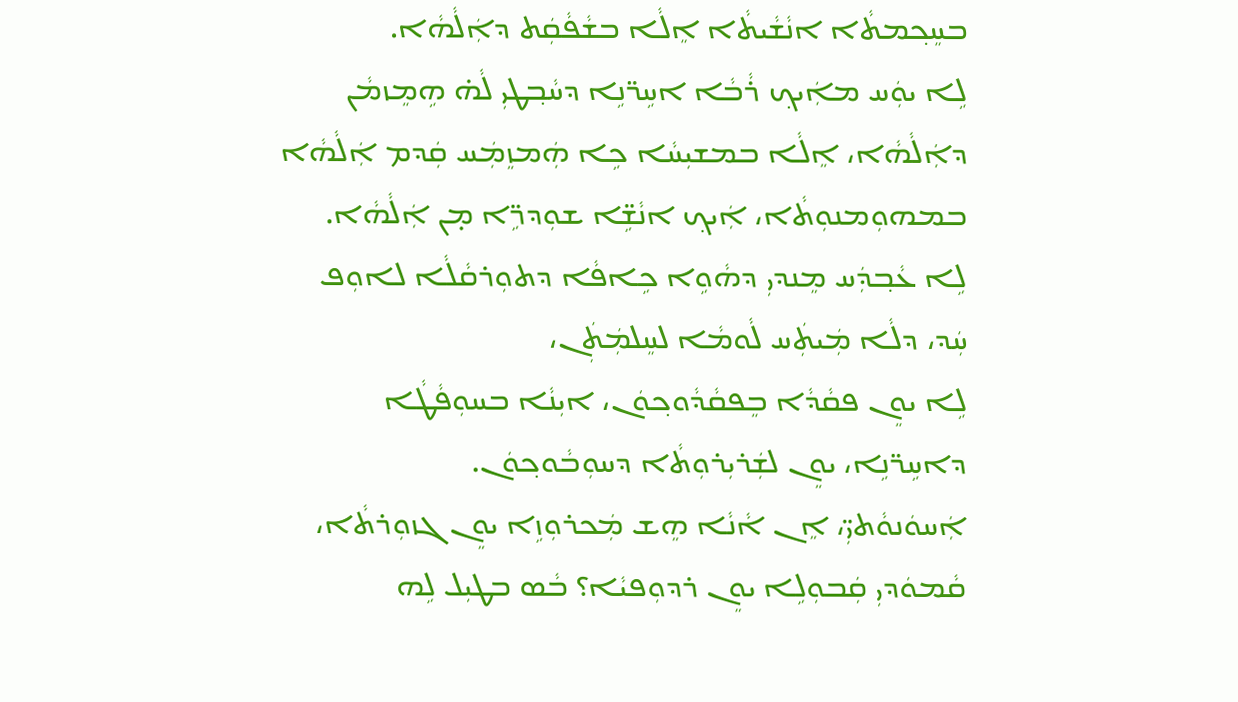ܒܚܸܟ݂ܡܬܵܐ ܐܢܵܫܵܝܬܵܐ ܐܸܠܵܐ ܒܫܵܦܵܩܲܬ ܕܐܲܠܵܗܵܐ.
ܠܹܐ ܝܘܲܚ ܡܐܲܝܟ݂ ܪܵܒܵܐ ܐܚܹܪ̈ܢܹܐ ܕܚܵܒ݂ܛܝܼ ܠܵܗ̇ ܗܹܡܸܙܡܵܢ ܕܐܲܠܵܗܵܐ، ܐܸܠܵܐ ܒܡܫܝܼܚܵܐ ܟܹܐ ܗܲܡܙܸܡܲܚ ܩܲܕܡ ܐܲܠܵܗܵܐ ܒܡܗܘܼܡܢܘܼܬܵܐ، ܐܲܝܟ݂ ܐܢܵܫܹ̈ܐ ܫܘܼܕܪܹ̈ܐ ܡ̣ܢ ܐܲܠܵܗܵܐ.
ܠܹܐ ܥܵܒ݂ܕܲܚ ܡܸܢܕܝܼ ܕܗܵܘܹܐ ܟܹܐܦܵܐ ܕܬܘܼܪܩܵܠܵܐ ܠܐܘܼܦ ܚܲܕ، ܕܠܵܐ ܡܲܝܬܲܚ ܠܵܘܡܵܐ ܠܚܸܠܡܲܬܲܢ،
ܠܹܐ ܝܘܸܢ ܦܩܵܕܵܐ ܒܸܦܩܵܕܵܘܟ݂ܘܿܢ، ܐܝܼܢܵܐ ܒܚܘܼܦܵܛܵܐ ܕܐܚܹܪ̈ܢܹܐ، ܝܘܸܢ ܠܫܲܪܝܼܪܘܼܬܵܐ ܕܚܘܼܒܵܘܟ݂ܘܿܢ.
ܐܲܚܘܿܢܘܵܬܝܼ̈، ܐܸܢ ܐܵܢܵܐ ܗܸܫ ܡܲܟܪܘܼܙܹܐ ܝܘܸܢ ܓܙܘܼܪܬܵܐ، ܩܵܡܘܿܕܝܼ ܩܲܒܘܼܠܹܐ ܝܘܸܢ ܪܕܘܼܦܝܵܐ؟ ܒܵܣ ܒܛܝܼܠ ܠܹܗ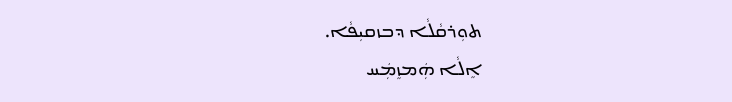ܬܘܼܪܩܵܠܵܐ ܕܒܙܩܝܼܦܵܐ.
ܐܸܠܵܐ ܗܲܡܙܸܡܲܚ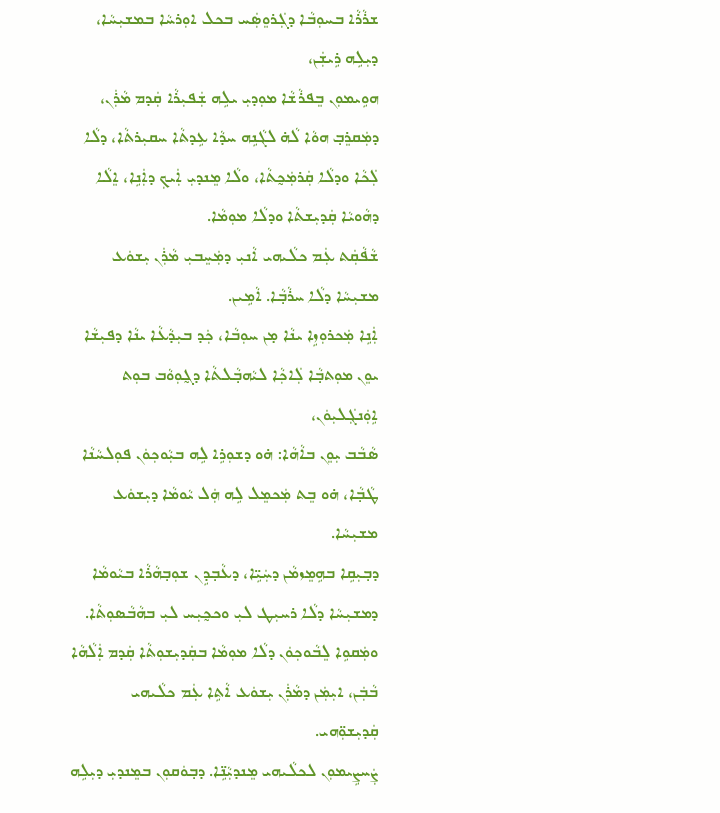ܫܪܵܪܵܐ ܒܚܘܼܒܵܐ ܕܓܲܪܘܸܣܲܚ ܒܟܠ ܐܘܼܪܚܵܐ ܒܡܫܝܼܚܵܐ، ܕܝܼܠܹܗ ܪܹܝܫܲܢ،
ܗܘܹܝܡܘܼܢ ܒܸܦܪܵܫܵܐ ܡܘܼܕܝܼ ܝܠܹܗ ܫܲܦܝܼܪܵܐ ܩܲܕܡ ܡܵܪܲܢ،
ܕܡܲܩܪܸܒ݂ ܗܘܵܐ ܠܵܗ̇ ܠܓܵܢܹܗ ܚܕܵܐ ܥܹܕܬܵܐ ܚܩܝܼܪܬܵܐ، ܕܠܵܐ ܠܲܟܵܐ ܘܕܠܵܐ ܩܲܪܡܲܟ̰ܬܵܐ، ܘܠܵܐ ܡܸܢܕܝܼ ܐܲܝܟ݂ ܕܐܲܢܹܐ، ܐܸܠܵܐ ܕܗܵܘܝܵܐ ܩܲܕܝܼܫܬܵܐ ܘܕܠܵܐ ܡܘܼܡܵܐ.
ܫܵܦܵܩܲܬ ܥܲܡ ܟܠܵܝܗܝ ܐܵܢܝܼ ܕܡܲܚܸܒܝܼ ܡܵܪܲܢ ܝܼܫܘܿܥ ܡܫܝܼܚܵܐ ܕܠܵܐ ܚܪܵܒ݂ܵܐ. ܐܵܡܹܝܢ.
ܐܲܢܹܐ ܡܲܟܪܘܼܙܹܐ ܝܢܵܐ ܡ̣ܢ ܚܘܼܒܵܐ، ܟܲܕ ܒܝܼܕܵܥܵܐ ܝܢܵܐ ܕܦܝܼܫܵܐ ܝܘܸܢ ܡܘܼܬܒ݂ܵܐ ܠܲܐܟ݂ܵܐ ܠܝܵܗܒ݂ܵܠܬܵܐ ܕܓ̰ܘܼܘܵܒ ܒܘܼܬ ܐܹܘܲܢܓܲܠܝܼܘܿܢ،
ܣܵܒܵܒ ܝܼܘܸܢ ܒܐܵܗܵܐ: ܗ̇ܘ ܕܫܘܼܪܹܐ ܠܹܗ ܒܝܼܵܘܟ݂ܘܿܢ ܦܘܼܠܚܵܢܵܐ ܛܵܒ݂ܵܐ، ܗ̇ܘ ܒܸܬ ܡܲܟܡܸܠ ܠܹܗ ܗܲܠ ܝܵܘܡܵܐ ܕܝܼܫܘܿܥ ܡܫܝܼܚܵܐ.
ܕܒ݂ܝܼܩܹܐ ܒܗܹܡܸܙܡܵܢ ܕܚܲܝܹ̈ܐ، ܕܥܵܒ݂ܕܹܢ ܫܘܼܒ݂ܗܵܪܵܐ ܒܝܵܘܡܵܐ ܕܡܫܝܼܚܵܐ ܕܠܵܐ ܪܚܝܼܛ ܠܝܼ ܘܟܟ̰ܝܼܚ ܠܝܼ ܒܗܵܒܵܣܘܼܬܵܐ.
ܘܡܲܩܘܹܐ ܠܸܒܵܘܟ݂ܘܿܢ ܕܠܵܐ ܡܘܼܡܵܐ ܒܩܲܕܝܼܫܘܼܬܵܐ ܩܲܕܡ ܐܲܠܵܗܵܐ ܒܵܒܲܢ، ܐܝܼܡܲܢ ܕܡܵܪܲܢ ܝܼܫܘܿܥ ܐܵܬܹܐ ܥܲܡ ܟܠܵܝܗܝ ܩܲܕܝܼܫܘܼ̈ܗܝ.
ܨܲܚܨܹܝܡܘܼܢ ܠܟܠܵܝܗܝ ܡܸܢܕܝܼܵܢܹ̈ܐ. ܕܒ݂ܘܿܩܘܼܢ ܒܡܸܢܕܝܼ ܕܝܼܠܹܗ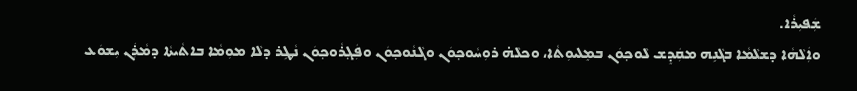ܫܲܦܝܼܪܵܐ.
ܘܐܲܠܵܗܵܐ ܕܫܠܵܡܵܐ ܒܓܵܢܹܗ ܡܩܲܕܸܫ ܠܵܘܟ݂ܘܿܢ ܒܡܸܠܝܘܼܬܵܐ، ܘܟܠܵܗ̇ ܪܘܼܚܵܘܟ݂ܘܿܢ ܘܓܵܢܵܘܟ݂ܘܿܢ ܘܦܲܓ݂ܪܵܘܟ݂ܘܿܢ ܢܵܛܹܪ ܕܠܵܐ ܡܘܼܡܵܐ ܒܐܬܵܝܬܵܐ ܕܡܵܪܲܢ ܝܼܫܘܿܥ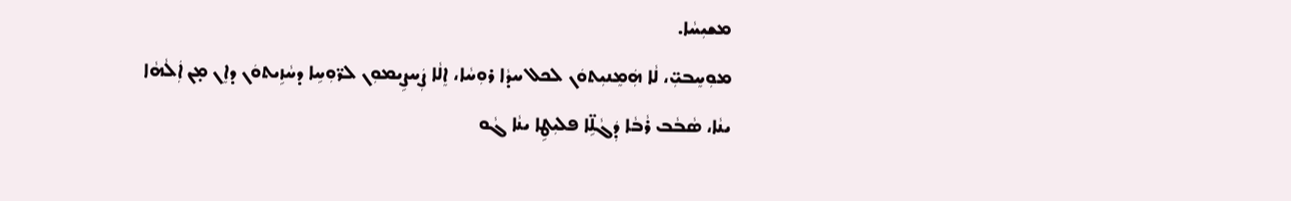ܡܫܝܼܚܵܐ.
ܡܘܼܚܸܒܝܼ̈، ܠܵܐ ܗܲܡܸܢܝܼܬܘܿܢ ܠܟܠ ܚܕܵܐ ܪܘܼܚܵܐ، ܐܸܠܵܐ ܨܲܚܨܹܝܡܘܼܢ ܠܪ̈ܘܼܚܹܐ ܕܚܵܙܹܝܬܘܿܢ ܕܐܸܢ ܡ̣ܢ ܐܲܠܵܗܵܐ ܝܢܵܐ، ܣܵܒܵܒ ܪܵܒܵܐ ܕܲܓܵܠܹ̈ܐ ܦܠܝܼܛܹܐ ܝܢܵܐ ܓܵܘ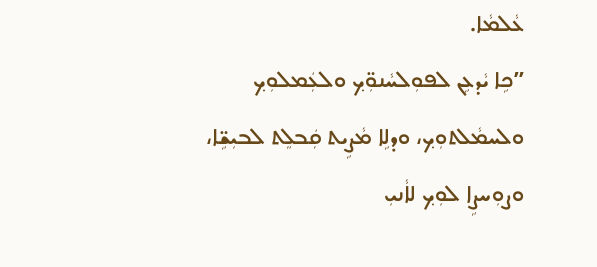ܥܵܠܡܵܐ.
”ܟܹܐ ܝܵܕܥܹܢ ܠܦܘܼܠܚܵܢܘܼ̈ܟ݂ ܘܠܥܲܡܠܘܼܟ݂ ܘܠܚܡܵܠܬܘܼܟ݂، ܘܕܠܹܐ ܡܵܨܹܝܬ ܩܲܒܠܸܬ ܠܒܝܼܫܹ̈ܐ، ܘܨܘܼܚܨܹܐ ܠܘܼܟ݂ ܠܐܵܢܝܼ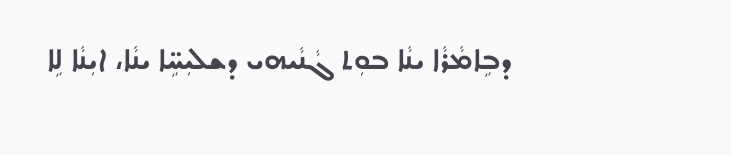ܕܒܹܐܡܵܪܵܐ ܝܢܵܐ ܒܘܼܬ ܓܵܢܵܝܗܝ ܕܫܠܝܼܚܹ̈ܐ ܝܢܵܐ، ܐܝܼܢܵܐ ܠܹܐ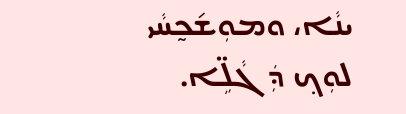ܝܢܵܐ، ܘܡܘܼܫ݇ܟ̰ܚܵܝ ܠܘܼܟ݂ ܕܲܓܵܠܹ̈ܐ.